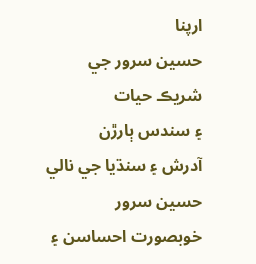ارپنا
حسين سرور جي شريڪ حيات
۽ سندس ٻارڙن
آدرش ۽ سنڌيا جي نالي
حسين سرور خوبصورت احساسن ۽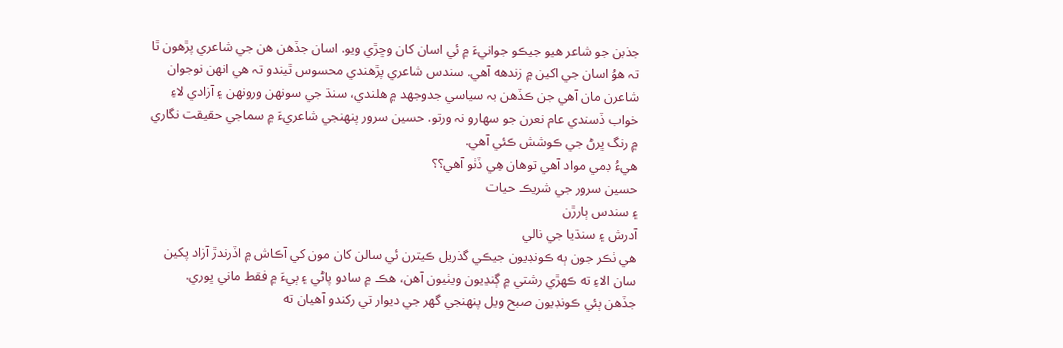جذبن جو شاعر ھيو جيڪو جوانيءَ ۾ ئي اسان کان وڇڙي ويو. اسان جڏهن هن جي شاعري پڙهون ٿا تہ هوُ اسان جي اکين ۾ زندهه آهي. سندس شاعري پڙهندي محسوس ٿيندو تہ هي انھن نوجوان شاعرن مان آهي جن ڪڏهن بہ سياسي جدوجھد ۾ هلندي، سنڌ جي سونھن ورونھن ۽ آزادي لاءِ خواب ڏسندي عام نعرن جو سھارو نہ ورتو. حسين سرور پنھنجي شاعريءَ ۾ سماجي حقيقت نگاري ۾ رنگ ڀرڻ جي ڪوشش ڪئي آهي.
ھيءُ ڊمي مواد آھي توھان ھِي ڏٺو آھي؟؟
حسين سرور جي شريڪ حيات
۽ سندس ٻارڙن
آدرش ۽ سنڌيا جي نالي
ھي ٺڪر جون ٻه ڪونڊيون جيڪي گذريل ڪيترن ئي سالن کان مون کي آڪاش ۾ اڏرندڙ آزاد پکين سان الاءِ ته ڪهڙي رشتي ۾ ڳنڍيون ويٺيون آھن، هڪ ۾ سادو پاڻي ۽ ٻيءَ ۾ فقط ماني ڀوري.
جڏھن ٻئي ڪونڊيون صبح ويل پنهنجي گهر جي ديوار تي رکندو آھيان ته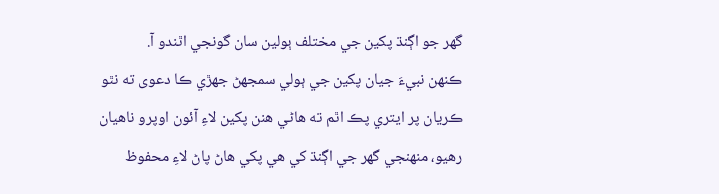گهر جو اڳنڌ پکين جي مختلف ٻولين سان گونجي اٿندو آ.
ڪنهن نبيءَ جيان پکين جي ٻولي سمجهڻ جهڙي ڪا دعوى ته نٿو ڪريان پر ايتري پڪ اٿم ته هاڻي هنن پکين لاءِ آئون اوپرو ناهيان رهيو، منهنجي گهر جي اڳنڌ کي هي پکي هاڻ پاڻ لاءِ محفوظ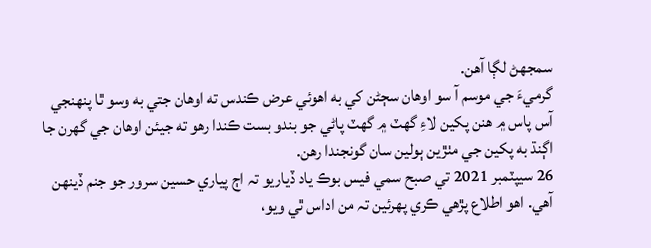سمجهڻ لڳا آھن.
گرميءَ جي موسم آ سو اوهان سڄڻن کي به اهوئي عرض ڪندس ته اوهان جتي به وسو ٿا پنهنجي آس پاس ۾ هنن پکين لاءِ گهٽ ۾ گهٽ پاڻي جو بندو بست ڪندا رهو ته جيئن اوهان جي گهرن جا اڳنڌ به پکين جي مٺڙين ٻولين سان گونجندا رهن.
26 سيپٽمبر 2021 تي صبح سمي فيس بوڪ ياد ڏياريو تہ اڄ پياري حسين سرور جو جنم ڏينھن آھي. اھو اطلاع پڙھي ڪري پھرئين تہ من اداس ٿي ويو،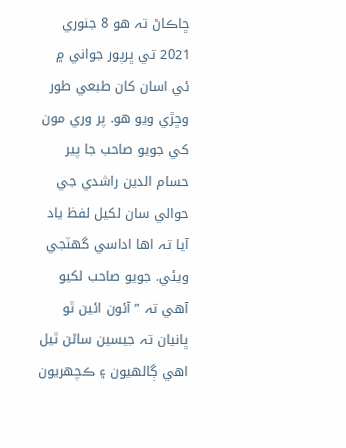ڇاڪاڻ تہ ھو 8 جنوري 2021 تي ڀرپور جواني ۾ ئي اسان کان طبعي طور وڇڙي ويو ھو. پر وري مون کي جويو صاحب جا پير حسام الدين راشدي جي حوالي سان لکيل لفظ ياد آيا تہ اھا اداسي گھٽجي ويئي. جويو صاحب لکيو آھي تہ ”آئون ائين ٿو ڀانيان تہ جيسين ساڻن ٿيل اھي ڳالھيون ۽ ڪچھريون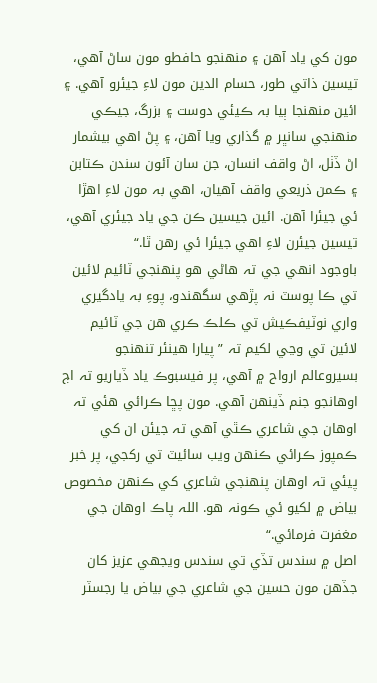مون کي ياد آھن ۽ منھنجو حافطو مون ساڻ آھي، تيسين ذاتي طور، حسام الدين مون لاءِ جيئرو آھي. ۽ ائين منھنجا ٻيا بہ ڪيئي دوست ۽ بزرگ، جيڪي منھنجي سانڀر ۾ گذاري ويا آھن، ۽ پڻ اھي بيشمار اڻ ڏٺل، اڻ واقف انسان، جن سان آئون سندن ڪتابن ۽ ڪمن ذريعي واقف آھيان، اھي بہ مون لاءِ اھڙا ئي جيئرا آھن. ائين جيسين ڪن جي ياد جيئري آھي، تيسين جيئرن لاءِ اھي جيئرا ئي رھن ٿا.“
باوجود انھي جي تہ ھاڻي ھو پنھنجي ٽائيم لائين تي ڪا پوسٽ نہ پڙھي سگھندو، پوءِ بہ يادگيري واري نوٽيفڪيش تي ڪلڪ ڪري ھن جي ٽائيم لائين تي وڃي لکيم تہ ”پيارا ھينئر تنھنجو بسيروعالم ارواح ۾ آھي، پر فيسبوڪ ياد ڏياريو تہ اڄ اوھانجو جنم ڏينھن آھي. مون پڇا ڪرائي ھئي تہ اوھان جي شاعري ڪٿي آھي تہ جيئن ان کي ڪمپوز ڪرائي ڪنھن ويب سائيٽ تي رکجي، پر خبر پيئي تہ اوھان پنھنجي شاعري کي ڪنھن مخصوص بياض ۾ لکيو ئي ڪونہ ھو. اللہ پاڪ اوھان جي مغفرت فرمائي.“
اصل ۾ سندس تڏي تي سندس ويجهي عزيز کان جڏھن مون حسين جي شاعري جي بياض يا رجسٽر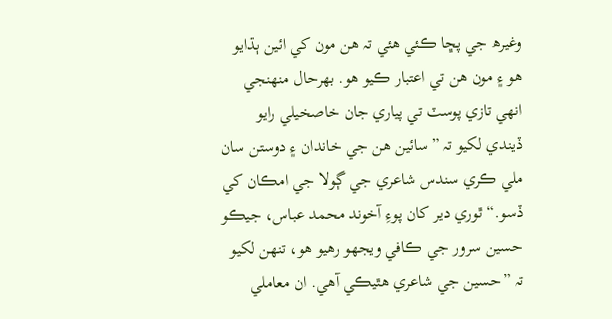وغيرھ جي پڇا ڪئي ھئي تہ ھن مون کي ائين ٻڌايو ھو ۽ مون ھن تي اعتبار ڪيو ھو. بھرحال منھنجي انھي تازي پوسٽ تي پياري جان خاصخيلي رايو ڏيندي لکيو تہ ”سائين ھن جي خاندان ۽ دوستن سان ملي ڪري سندس شاعري جي ڳولا جي امڪان کي ڏسو.“ ٿوري دير کان پوءِ آخوند محمد عباس، جيڪو حسين سرور جي ڪافي ويجهو رھيو ھو، تنھن لکيو تہ ”حسين جي شاعري ھٿيڪي آھي. ان معاملي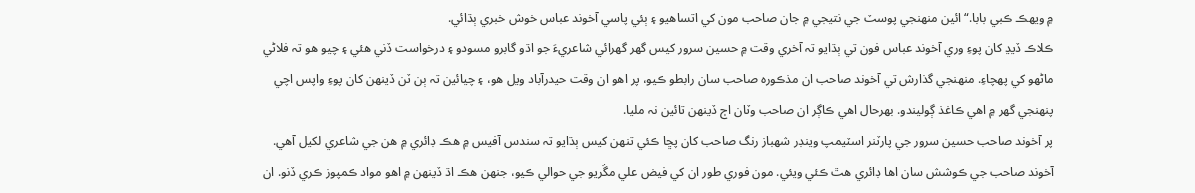۾ ويھڪ ڪبي بابا.“ ائين منھنجي پوسٽ جي نتيجي ۾ جان صاحب مون کي اتساھيو ۽ ٻئي پاسي آخوند عباس خوش خبري ٻڌائي.
ڪلاڪ ڏيڍ کان پوءِ وري آخوند عباس فون تي ٻڌايو تہ آخري وقت ۾ حسين سرور کيس گھر گھرائي شاعريءَ جو اڌو گابرو مسودو ۽ درخواست ڏني ھئي ۽ چيو ھو تہ فلاڻي ماڻھو کي پھچاءِ. منھنجي گذارش تي آخوند صاحب ان مذڪورہ صاحب سان رابطو ڪيو، پر اھو ان وقت حيدرآباد ويل ھو، ۽ چيائين تہ ٻن ٽن ڏينھن کان پوءِ واپس اچي پنھنجي گھر ۾ اھي ڪاغذ ڳوليندو. بھرحال اھي ڪاڳر ان صاحب وٽان اڄ ڏينھن تائين نہ مليا.
پر آخوند صاحب حسين سرور جي پارٽنر اسٽيمپ وينڊر شھباز رنگ صاحب کان پڇا ڪئي تنھن کيس ٻڌايو تہ سندس آفيس ۾ ھڪ ڊائري ۾ ھن جي شاعري لکيل آھي. آخوند صاحب جي ڪوشش سان اھا ڊائري ھٿ ڪئي ويئي. مون فوري طور ان کي فيض علي مڱريو جي حوالي ڪيو، جنھن ھڪ اڌ ڏينھن ۾ اھو مواد ڪمپوز ڪري ڏنو. ان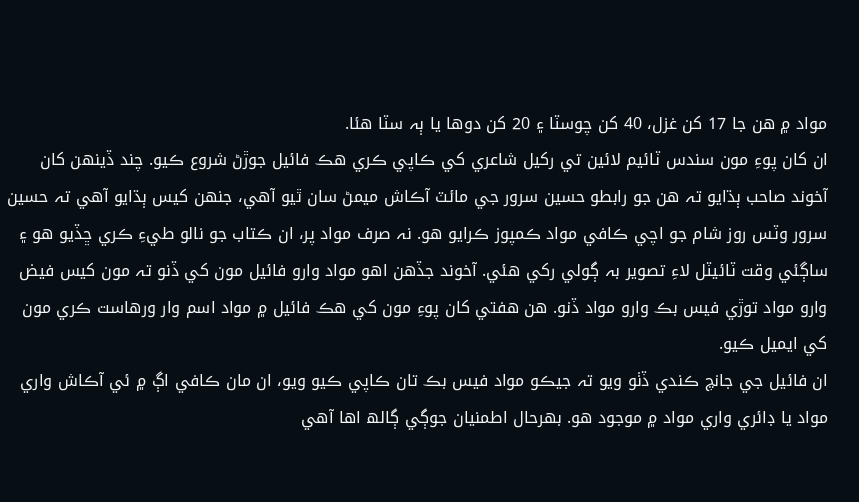مواد ۾ ھن جا 17 کن غزل، 40 کن چوسٽا ۽ 20 کن دوھا يا ٻہ سٽا ھئا.
ان کان پوءِ مون سندس ٽائيم لائين تي رکيل شاعري کي ڪاپي ڪري ھڪ فائيل جوڙڻ شروع ڪيو. چند ڏينھن کان آخوند صاحب ٻڌايو تہ ھن جو رابطو حسين سرور جي مائٽ آڪاش ميمڻ سان ٿيو آھي، جنھن کيس ٻڌايو آھي تہ حسين سرور وٽس روز شام جو اچي ڪافي مواد ڪمپوز ڪرايو ھو. نہ صرف مواد پر، ان ڪتاب جو نالو طيءِ ڪري ڇڏيو ھو ۽ ساڳئي وقت ٽائيٽل لاءِ تصوير بہ ڳولي رکي ھئي. آخوند جڏھن اھو مواد وارو فائيل مون کي ڏنو تہ مون کيس فيض وارو مواد توڙي فيس بڪ وارو مواد ڏنو. ھن ھفتي کان پوءِ مون کي ھڪ فائيل ۾ مواد اسم وار ورھاست ڪري مون کي ايميل ڪيو.
ان فائيل جي جانچ ڪندي ڏٺو ويو تہ جيڪو مواد فيس بڪ تان ڪاپي ڪيو ويو، ان مان ڪافي اڳ ۾ ئي آڪاش واري مواد يا ڊائري واري مواد ۾ موجود ھو. بھرحال اطمنيان جوڳي ڳالھ اھا آھي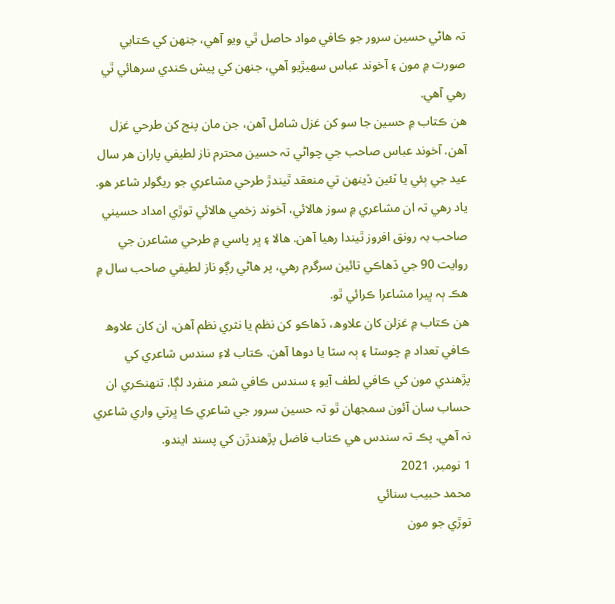تہ ھاڻي حسين سرور جو ڪافي مواد حاصل ٿي ويو آھي، جنھن کي ڪتابي صورت ۾ مون ۽ آخوند عباس سھيڙيو آھي، جنھن کي پيش ڪندي سرھائي ٿي رھي آھي.
ھن ڪتاب ۾ حسين جا سو کن غزل شامل آھن، جن مان پنج کن طرحي غزل آھن. آخوند عباس صاحب جي چواڻي تہ حسين محترم ناز لطيفي پاران ھر سال عيد جي ٻئي يا ٽئين ڏينھن تي منعقد ٿيندڙ طرحي مشاعري جو ريگولر شاعر ھو. ياد رھي تہ ان مشاعري ۾ سوز ھالائي، آخوند زخمي ھالائي توڙي امداد حسيني صاحب بہ رونق افروز ٿيندا رھيا آھن. ھالا ۽ ڀر پاسي ۾ طرحي مشاعرن جي روايت 90 جي ڏھاڪي تائين سرگرم رھي، پر ھاڻي رڳو ناز لطيفي صاحب سال ۾ ھڪ ٻہ ڀيرا مشاعرا ڪرائي ٿو.
ھن ڪتاب ۾ غزلن کان علاوھ، ڏھاڪو کن نظم يا نثري نظم آھن، ان کان علاوھ ڪافي تعداد ۾ چوسٽا ۽ ٻہ سٽا يا دوھا آھن. ڪتاب لاءِ سندس شاعري کي پڙھندي مون کي ڪافي لطف آيو ۽ سندس ڪافي شعر منفرد لڳا. تنھنڪري ان حساب سان آئون سمجھان ٿو تہ حسين سرور جي شاعري ڪا ڀرتي واري شاعري نہ آھي. پڪ تہ سندس ھي ڪتاب فاضل پڙھندڙن کي پسند ايندو.
1 نومبر، 2021
محمد حبيب سنائي
توڙي جو مون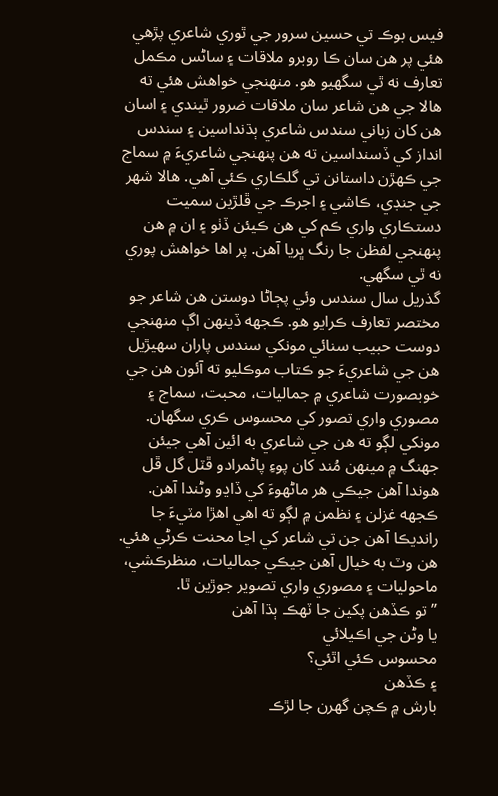فيس بوڪ تي حسين سرور جي ٿوري شاعري پڙهي هئي پر هن سان ڪا روبرو ملاقات ۽ ساڻس مڪمل تعارف نه ٿي سگهيو هو. منهنجي خواهش هئي ته هالا جي هن شاعر سان ملاقات ضرور ٿيندي ۽ اسان هن کان زباني سندس شاعري ٻڌنداسين ۽ سندس انداز کي ڏسنداسين ته هن پنهنجي شاعريءَ ۾ سماج جي ڪهڙن داستانن تي گلڪاري ڪئي آهي. هالا شهر جي جنڊي، ڪاشي ۽ اجرڪ جي ڦلڙين سميت دستڪاري واري ڪم کي هن ڪيئن ڏٺو ۽ ان ۾ هن پنهنجي لفظن جا رنگ ڀريا آهن. پر اها خواهش پوري نه ٿي سگهي.
گذريل سال سندس وئي پڄاڻا دوستن هن شاعر جو مختصر تعارف ڪرايو هو. ڪجهه ڏينهن اڳ منهنجي دوست حبيب سنائي مونکي سندس پاران سهيڙيل هن جي شاعريءَ جو ڪتاب موڪليو ته آئون هن جي خوبصورت شاعري ۾ جماليات، محبت، سماج ۽ مصوري واري تصور کي محسوس ڪري سگهان. مونکي لڳو ته هن جي شاعري به ائين آهي جيئن جهنگ ۾ مينهن مُند کان پوءِ پاڻمرادو ڦٽل گل ڦل هوندا آهن جيڪي هر ماڻهوءَ کي ڏاڍو وڻندا آهن. ڪجهه غزلن ۽ نظمن ۾ لڳو ته اهي اهڙا مٽيءَ جا رانديڪا آهن جن تي شاعر کي اڃا محنت ڪرڻي هئي.
هن وٽ به خيال آهن جيڪي جماليات، منظرڪشي، ماحوليات ۽ مصوري واري تصوير جوڙين ٿا.
” تو ڪڏھن پکين جا ٽھڪ ٻڌا آهن
يا وڻن جي اڪيلائي
محسوس ڪئي اٿئي؟
۽ ڪڏھن
بارش ۾ ڪچن گهرن جا لڙڪ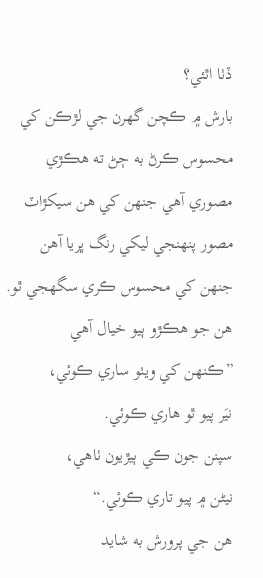ڏٺا اٿئي؟
بارش ۾ ڪچن گهرن جي لڙڪن کي محسوس ڪرڻ به ڄڻ ته هڪڙي مصوري آهي جنهن کي هن سيکڙاٽ مصور پنهنجي ليکي رنگ ڀريا آهن جنهن کي محسوس ڪري سگهجي ٿو.
هن جو هڪڙو ٻيو خيال آهي
”ڪنهن کي ويٺو ساري ڪوئي،
نيَر پيو ٿو هاري ڪوئي.
سپنن جون ڪي ٻيڙيون ٺاهي،
نيڻن ۾ پيو تاري ڪوئي.“
هن جي پرورش به شايد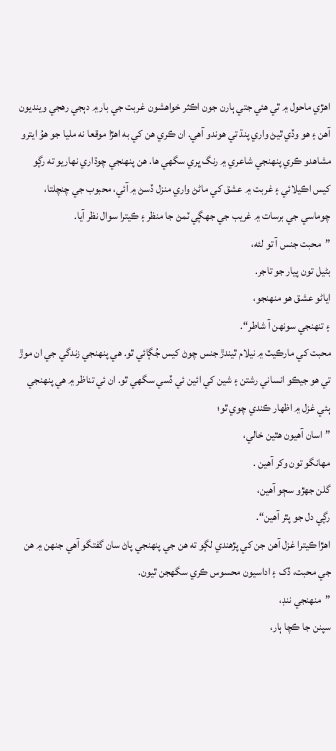اهڙي ماحول ۾ ٿي هئي جتي ٻارن جون اڪثر خواهشون غربت جي بار ۾ دٻجي رهجي وينديون آهن ۽ هو وڏي ٿيڻ واري پنڌ تي هوندو آهي. ان ڪري هن کي به اهڙا موقعا نه مليا جو هوُ ايترو مشاهدو ڪري پنهنجي شاعري ۾ رنگ ڀري سگهي ها. هن پنهنجي چوڌاري نهاريو ته رڳو کيس اڪيلائي ۽ غربت ۾ عشق کي ماڻڻ واري منزل ڏسڻ ۾ آئي، محبوب جي چنچلتا، چوماسي جي برسات ۾ غريب جي جهڳي ٽمڻ جا منظر ۽ ڪيترا سوال نظر آيا.
”محبت جنس آ تو لئه،
بڻيل تون پيار جو تاجر.
اياڻو عشق هو منھنجو،
۽ تنهنجي سونهن آ شاطر“.
محبت کي مارڪيٽ ۾ نيلام ٿيندڙ جنس چوڻ کيس جُڳائي ٿو. هي پنهنجي زندگي جي ان موڙ تي هو جيڪو انساني رشتن ۽ شين کي ائين ئي ڏسي سگهي ٿو. ان ئي تناظر ۾ هي پنهنجي ٻئي غزل ۾ اظهار ڪندي چوي ٿو؛
”اسان آهيون هٿين خالي،
مهانگو تون وکر آهين .
گلن جهڙو سڄو آهين،
رڳي دل جو پٿر آهين“.
اهڙا ڪيترا غزل آهن جن کي پڙهندي لڳو ته هن جي پنهنجي پاڻ سان گفتگو آهي جنهن ۾ هن جي محبت، ڏک ۽ اداسيون محسوس ڪري سگهجن ٿيون.
”منھنجي ننڊ،
سپنن جا ڪچا ٻار،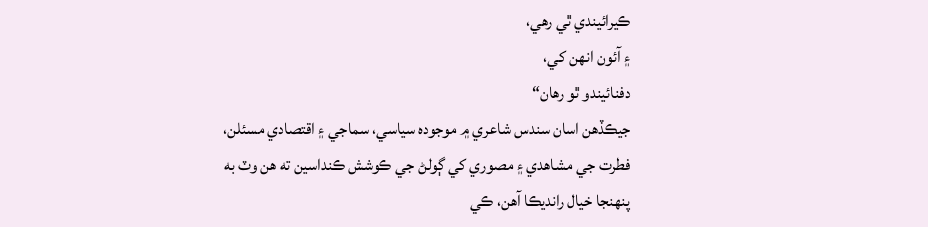ڪيرائيندي ٿي رهي،
۽ آئون انهن کي،
دفنائيندو ٿو رهان“
جيڪڏهن اسان سندس شاعري ۾ موجوده سياسي، سماجي ۽ اقتصادي مسئلن، فطرت جي مشاهدي ۽ مصوري کي ڳولڻ جي ڪوشش ڪنداسين ته هن وٽ به پنهنجا خيال رانديڪا آهن، ڪي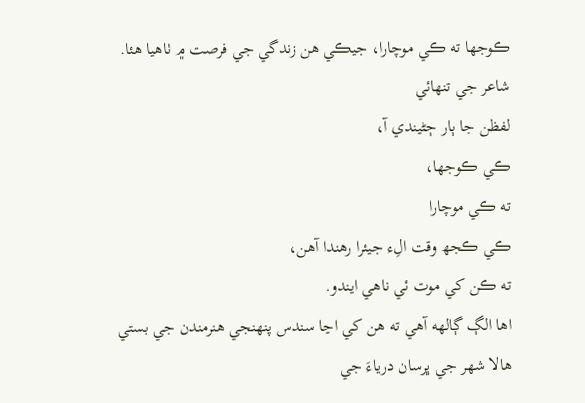ڪوجها ته ڪي موچارا، جيڪي هن زندگي جي فرصت ۾ ٺاهيا هئا.
شاعر جي تنھائي
لفظن جا ٻار ڄڻيندي آ،
ڪي ڪوجھا،
ته ڪي موچارا
ڪي ڪجھ وقت الِء جيئرا رھندا آھن،
ته ڪن کي موت ئي ناھي ايندو.
اها الڳ ڳالهه آهي ته هن کي اڃا سندس پنهنجي هنرمندن جي بستي هالا شهر جي ڀرسان درياءَ جي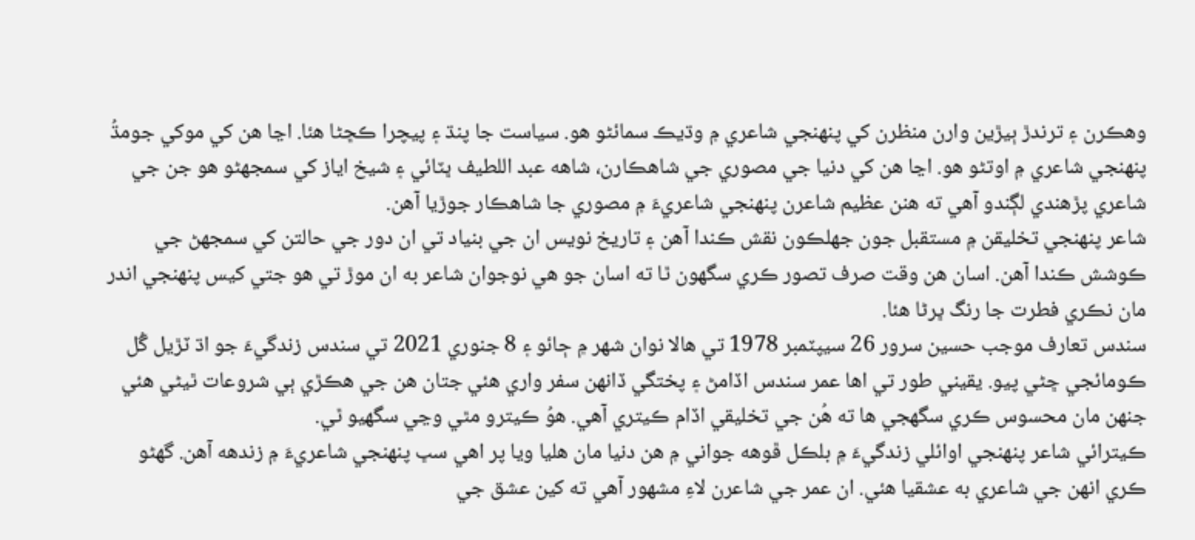وهڪرن ۽ ترندڙ ٻيڙين وارن منظرن کي پنهنجي شاعري ۾ وڌيڪ سمائڻو هو. سياست جا پنڌ ۽ پيچرا ڪڇڻا هئا. اڃا هن کي موکي جومڌُ پنهنجي شاعري ۾ اوتڻو هو. اڃا هن کي دنيا جي مصوري جي شاهڪارن، شاهه عبد اللطيف ڀٽائي ۽ شيخ اياز کي سمجهڻو هو جن جي شاعري پڙهندي لڳندو آهي ته هنن عظيم شاعرن پنهنجي شاعريءَ ۾ مصوري جا شاهڪار جوڙيا آهن.
شاعر پنهنجي تخليقن ۾ مستقبل جون جهلڪون نقش ڪندا آهن ۽ تاريخ نويس ان جي بنياد تي ان دور جي حالتن کي سمجهڻ جي ڪوشش ڪندا آهن. اسان هن وقت صرف تصور ڪري سگهون ٿا ته اسان جو هي نوجوان شاعر به ان موڙ تي هو جتي کيس پنهنجي اندر مان نڪري فطرت جا رنگ ڀرڻا هئا.
سندس تعارف موجب حسين سرور 26 سيپٽمبر 1978 تي هالا نوان شهر ۾ ڄائو ۽ 8 جنوري 2021 تي سندس زندگيءَ جو اڌ ٽڙيل گُل ڪومائجي ڇڻي پيو. يقيني طور تي اها عمر سندس اڏامڻ ۽ پختگي ڏانهن سفر واري هئي جتان هن جي هڪڙي ٻي شروعات ٿيڻي هئي جنهن مان محسوس ڪري سگهجي ها ته هُن جي تخليقي اڏام ڪيتري آهي. هوُ ڪيترو مٿي وڃي سگهيو ٿي.
ڪيترائي شاعر پنهنجي اوائلي زندگيءَ ۾ بلڪل ڦوهه جواني ۾ هن دنيا مان هليا ويا پر اهي سڀ پنهنجي شاعريءَ ۾ زندهه آهن. گهڻو ڪري انهن جي شاعري به عشقيا هئي. ان عمر جي شاعرن لاءِ مشهور آهي ته کين عشق جي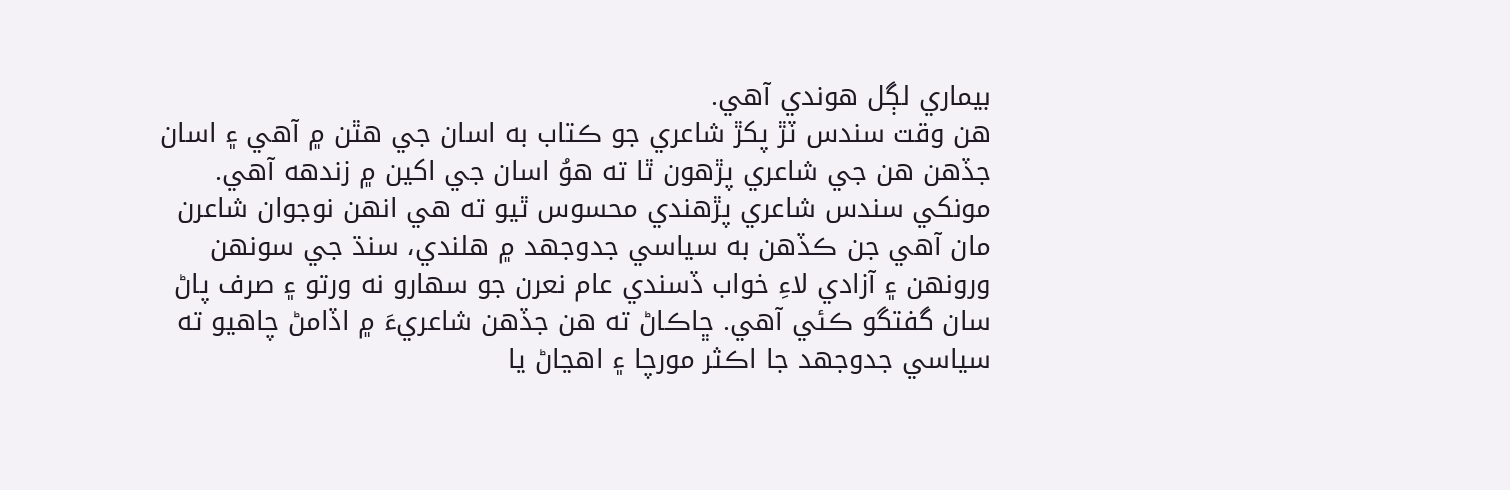بيماري لڳل هوندي آهي.
هن وقت سندس ٽڙ پکڙ شاعري جو ڪتاب به اسان جي هٿن ۾ آهي ۽ اسان جڏهن هن جي شاعري پڙهون ٿا ته هوُ اسان جي اکين ۾ زندهه آهي. مونکي سندس شاعري پڙهندي محسوس ٿيو ته هي انهن نوجوان شاعرن مان آهي جن ڪڏهن به سياسي جدوجهد ۾ هلندي، سنڌ جي سونهن ورونهن ۽ آزادي لاءِ خواب ڏسندي عام نعرن جو سهارو نه ورتو ۽ صرف پاڻ سان گفتگو ڪئي آهي. ڇاڪاڻ ته هن جڏهن شاعريءَ ۾ اڏامڻ چاهيو ته سياسي جدوجهد جا اڪثر مورچا ۽ اهڃاڻ يا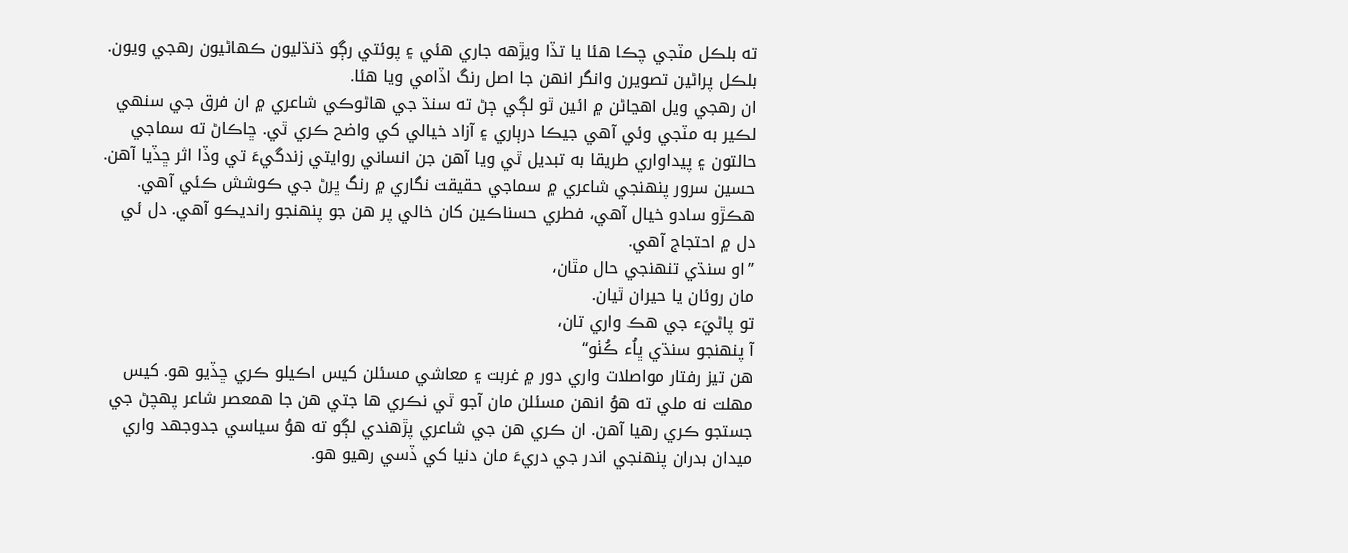ته بلڪل مٽجي چڪا هئا يا تڏا ويڙهه جاري هئي ۽ پوئتي رڳو ڌنڌليون ڪهاڻيون رهجي ويون. بلڪل پراڻين تصويرن وانگر انهن جا اصل رنگ اڏامي ويا هئا.
ان رهجي ويل اهڃاڻن ۾ ائين ٿو لڳي ڄڻ ته سنڌ جي هاڻوڪي شاعري ۾ ان فرق جي سنهي لڪير به مٽجي وئي آهي جيڪا درٻاري ۽ آزاد خيالي کي واضح ڪري ٿي. ڇاڪاڻ ته سماجي حالتون ۽ پيداواري طريقا به تبديل ٿي ويا آهن جن انساني روايتي زندگيءَ تي وڏا اثر ڇڏيا آهن.
حسين سرور پنهنجي شاعري ۾ سماجي حقيقت نگاري ۾ رنگ ڀرڻ جي ڪوشش ڪئي آهي. هڪڙو سادو خيال آهي، فطري حسناڪين کان خالي پر هن جو پنهنجو رانديڪو آهي. دل ئي دل ۾ احتجاج آهي.
”او سنڌي تنهنجي حال مٿان،
مان روئان يا حيران ٿيان.
تو پاڻيَء جي هڪ واري تان،
آ پنهنجو سنڌي ڀاُء ڪُٺو“
هن تيز رفتار مواصلات واري دور ۾ غربت ۽ معاشي مسئلن کيس اڪيلو ڪري ڇڏيو هو. کيس مهلت نه ملي ته هوُ انهن مسئلن مان آجو ٿي نڪري ها جتي هن جا همعصر شاعر پهچڻ جي جستجو ڪري رهيا آهن. ان ڪري هن جي شاعري پڙهندي لڳو ته هوُ سياسي جدوجهد واري ميدان بدران پنهنجي اندر جي دريءَ مان دنيا کي ڏسي رهيو هو.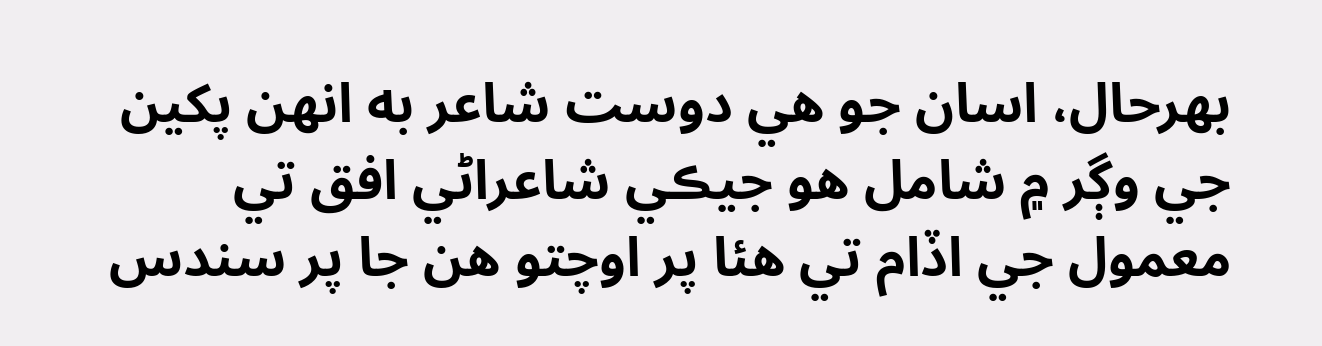بهرحال، اسان جو هي دوست شاعر به انهن پکين جي وڳر ۾ شامل هو جيڪي شاعراڻي افق تي معمول جي اڏام تي هئا پر اوچتو هن جا پر سندس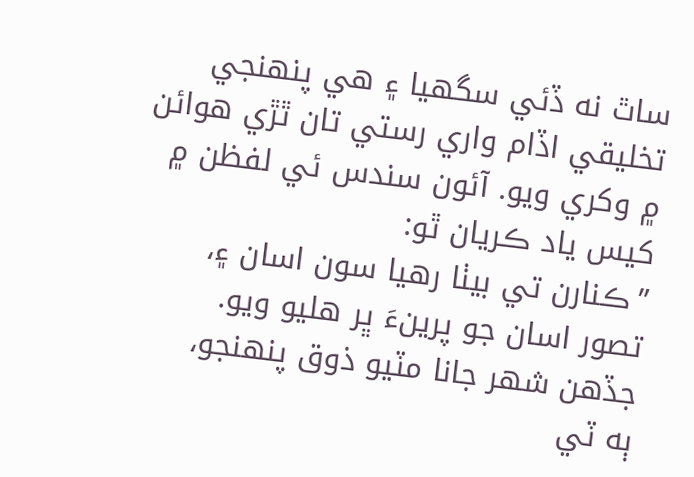ساٿ نه ڏئي سگهيا ۽ هي پنهنجي تخليقي اڏام واري رستي تان ٿڙي هوائن ۾ وکري ويو. آئون سندس ئي لفظن ۾ کيس ياد ڪريان ٿو:
”ڪنارن تي بيٺا رهيا سون اسان ۽،
تصور اسان جو پرينءَ ڀر هليو ويو.
جڏهن شهر جانا مٽيو ذوق پنهنجو،
ٻه ٽي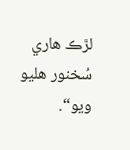لڙڪ هاري سُخنور هليو ويو“.